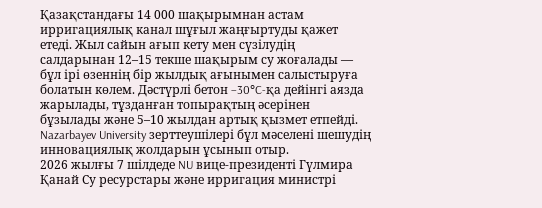Қазақстандағы 14 000 шақырымнан астам ирригациялық канал шұғыл жаңғыртуды қажет етеді. Жыл сайын ағып кету мен сүзілудің салдарынан 12–15 текше шақырым су жоғалады — бұл ірі өзеннің бір жылдық ағынымен салыстыруға болатын көлем. Дәстүрлі бетон −30°C-қа дейінгі аязда жарылады, тұзданған топырақтың әсерінен бұзылады және 5–10 жылдан артық қызмет етпейді.
Nazarbayev University зерттеушілері бұл мәселені шешудің инновациялық жолдарын ұсынып отыр.
2026 жылғы 7 шілдеде NU вице-президенті Гүлмира Қанай Су ресурстары және ирригация министрі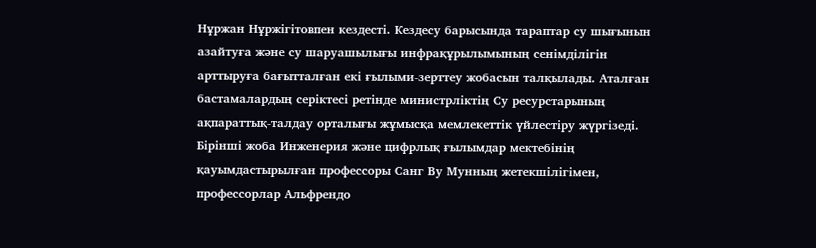Нұржан Нұржігітовпен кездесті. Кездесу барысында тараптар су шығынын азайтуға және су шаруашылығы инфрақұрылымының сенімділігін арттыруға бағытталған екі ғылыми-зерттеу жобасын талқылады. Аталған бастамалардың серіктесі ретінде министрліктің Су ресурстарының ақпараттық-талдау орталығы жұмысқа мемлекеттік үйлестіру жүргізеді.
Бірінші жоба Инженерия және цифрлық ғылымдар мектебінің қауымдастырылған профессоры Санг Ву Мунның жетекшілігімен, профессорлар Альфрендо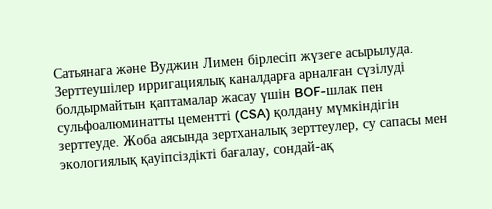Сатьянага және Вуджин Лимен бірлесіп жүзеге асырылуда. Зерттеушілер ирригациялық каналдарға арналған сүзілуді болдырмайтын қаптамалар жасау үшін BOF-шлак пен сульфоалюминатты цементті (CSA) қолдану мүмкіндігін зерттеуде. Жоба аясында зертханалық зерттеулер, су сапасы мен экологиялық қауіпсіздікті бағалау, сондай-ақ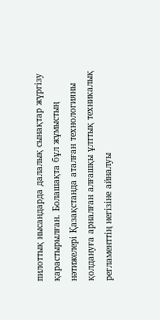пилоттық нысандарда далалық сынақтар жүргізу қарастырылған. Болашақта бұл жұмыстың нәтижелері Қазақстанда аталған технологияны қолдануға арналған алғашқы ұлттық техникалық регламенттің негізіне айналуы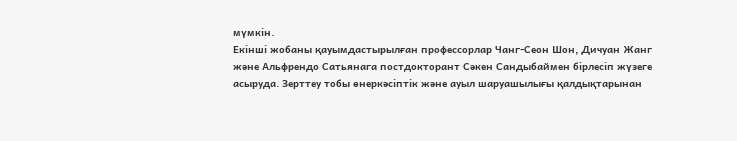мүмкін.
Екінші жобаны қауымдастырылған профессорлар Чанг-Сеон Шон, Дичуан Жанг және Альфрендо Сатьянага постдокторант Сәкен Сандыбаймен бірлесіп жүзеге асыруда. Зерттеу тобы өнеркәсіптік және ауыл шаруашылығы қалдықтарынан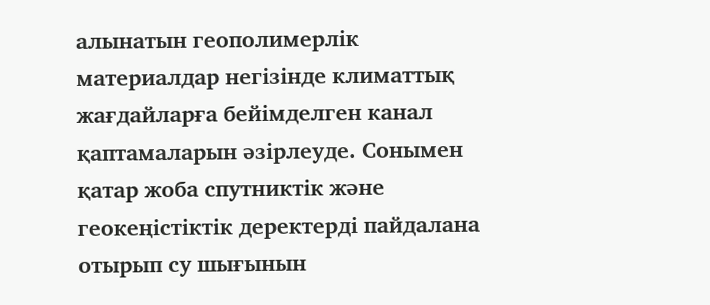алынатын геополимерлік материалдар негізінде климаттық жағдайларға бейімделген канал қаптамаларын әзірлеуде. Сонымен қатар жоба спутниктік және геокеңістіктік деректерді пайдалана отырып су шығынын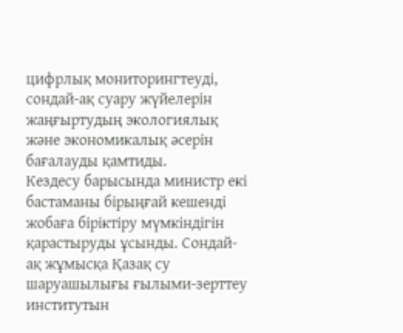цифрлық мониторингтеуді, сондай-ақ суару жүйелерін жаңғыртудың экологиялық және экономикалық әсерін бағалауды қамтиды.
Кездесу барысында министр екі бастаманы бірыңғай кешенді жобаға біріктіру мүмкіндігін қарастыруды ұсынды. Сондай-ақ жұмысқа Қазақ су шаруашылығы ғылыми-зерттеу институтын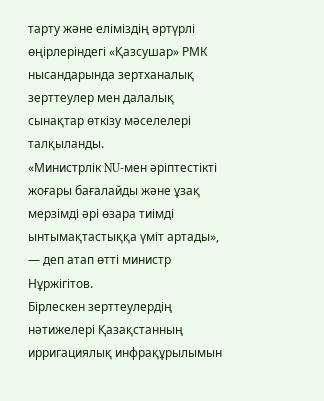тарту және еліміздің әртүрлі өңірлеріндегі «Қазсушар» РМК нысандарында зертханалық зерттеулер мен далалық сынақтар өткізу мәселелері талқыланды.
«Министрлік NU-мен әріптестікті жоғары бағалайды және ұзақ мерзімді әрі өзара тиімді ынтымақтастыққа үміт артады», — деп атап өтті министр Нұржігітов.
Бірлескен зерттеулердің нәтижелері Қазақстанның ирригациялық инфрақұрылымын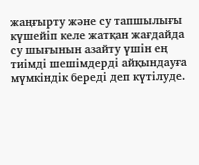жаңғырту және су тапшылығы күшейіп келе жатқан жағдайда су шығынын азайту үшін ең тиімді шешімдерді айқындауға мүмкіндік береді деп күтілуде.